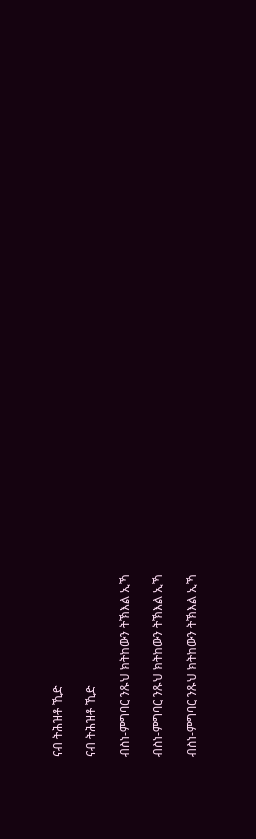ናብ ትሕዝቶ ኺድ

ናብ ትሕዝቶ ኺድ

ብስነ-ምግባር ንጹህ ክትከውን ትኽእል ኢኻ

ብስነ-ምግባር ንጹህ ክትከውን ትኽእል ኢኻ

ብስነ-ምግባር ንጹህ ክትከውን ትኽእል ኢኻ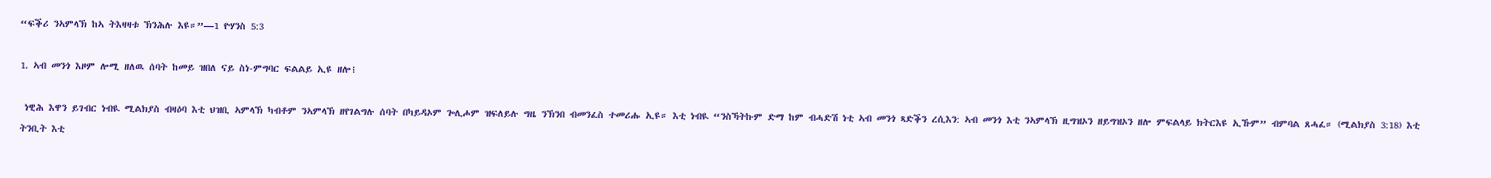“ፍቕሪ ንኣምላኽ ከኣ ትእዛዛቱ ኽንሕሉ እዩ።”—1 ዮሃንስ 5:3

1. ኣብ መንጎ እዞም ሎሚ ዘለዉ ሰባት ከመይ ዝበለ ናይ ስነ-ምግባር ፍልልይ ኢዩ ዘሎ፧

 ነዊሕ እዋን ይገብር ነብዪ ሚልክያስ ብዛዕባ እቲ ህዝቢ ኣምላኽ ካብቶም ንኣምላኽ ዘየገልግሉ ሰባት በካይዳኦም ጐሊሖም ዝፍለይሉ ግዜ ንኽንበ ብመንፈስ ተመሪሑ ኢዩ። እቲ ነብዪ “ንስኻትኩም ድማ ከም ብሓድሽ ነቲ ኣብ መንጎ ጻድቕን ረሲእን: ኣብ መንጎ እቲ ንኣምላኽ ዚግዝኦን ዘይግዝኦን ዘሎ ምፍልላይ ክትርእዩ ኢኹም” ብምባል ጸሓፈ። (ሚልክያስ 3:18) እቲ ትንቢት እቲ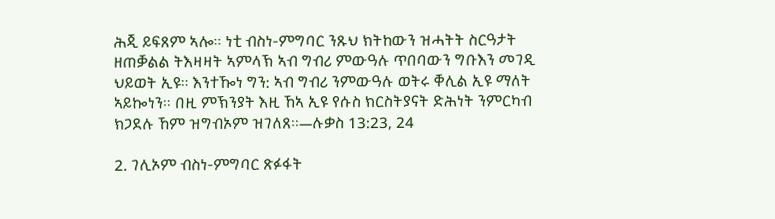ሕጂ ይፍጸም ኣሎ። ነቲ ብስነ-ምግባር ንጹህ ክትከውን ዝሓትት ስርዓታት ዘጠቓልል ትእዛዛት ኣምላኽ ኣብ ግብሪ ምውዓሉ ጥበባውን ግቡእን መገዲ ህይወት ኢዩ። እንተዀነ ግን: ኣብ ግብሪ ንምውዓሉ ወትሩ ቐሊል ኢዩ ማለት ኣይኰነን። በዚ ምኽንያት እዚ ኸኣ ኢዩ የሱስ ክርስትያናት ድሕነት ንምርካብ ክጋደሉ ኸም ዝግብኦም ዝገለጸ።—ሉቃስ 13:23, 24

2. ገሊኦም ብስነ-ምግባር ጽፉፋት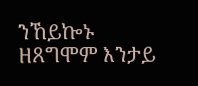ንኸይኰኑ ዘጸግሞም እንታይ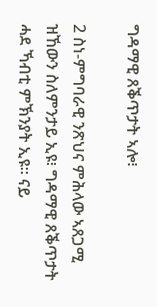ግዳማዊ ጸቕጥታት ኣሎ፧

2 ስነ-ምግባራዊ ንጽህና ምሕላው ኣጸጋሚ ዝኸውን ስለምንታይ ኢዩ፧ ግዳማዊ ጸቕጥታት ሓደ ኻብቲ ምኽንያት ኢዩ። ናይ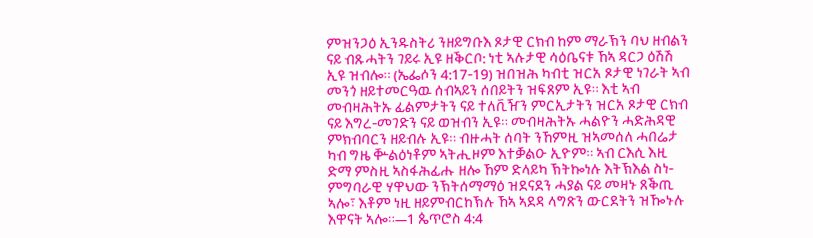ምዝንጋዕ ኢንዱስትሪ ንዘይግቡእ ጾታዊ ርክብ ከም ማራኽን ባህ ዘብልን ናይ ብጹሓትን ገይሩ ኢዩ ዘቕርቦ: ነቲ ኣሉታዊ ሳዕቤናቱ ኸኣ ዳርጋ ዕሽሽ ኢዩ ዝብሎ። (ኤፌሶን 4:17-19) ዝበዝሕ ካብቲ ዝርአ ጾታዊ ነገራት ኣብ መንጎ ዘይተመርዓዉ ሰብኣይን ሰበይትን ዝፍጸም ኢዩ። እቲ ኣብ መብዛሕትኡ ፊልምታትን ናይ ተለቪዥን ምርኢታትን ዝርአ ጾታዊ ርክብ ናይ እግረ-መገድን ናይ ወዝብን ኢዩ። መብዛሕትኡ ሓልዮን ሓድሕዳዊ ምክብባርን ዘይብሉ ኢዩ። ብዙሓት ሰባት ንኸምዚ ዝኣመሰለ ሓበሬታ ካብ ግዜ ቝልዕነቶም ኣትሒዞም እተቓልዑ ኢዮም። ኣብ ርእሲ እዚ ድማ ምስዚ ኣስፋሕፊሑ ዘሎ ኸም ድላይካ ኽትኰነሉ እትኽእል ስነ-ምግባራዊ ሃዋህው ንኽትሰማማዕ ዝደናደን ሓያል ናይ መዛኑ ጸቕጢ ኣሎ፣ እቶም ነዚ ዘይምብርከኽሉ ኸኣ ኣደዳ ላግጽን ውርደትን ዝዀኑሉ እዋናት ኣሎ።—1 ጴጥሮስ 4:4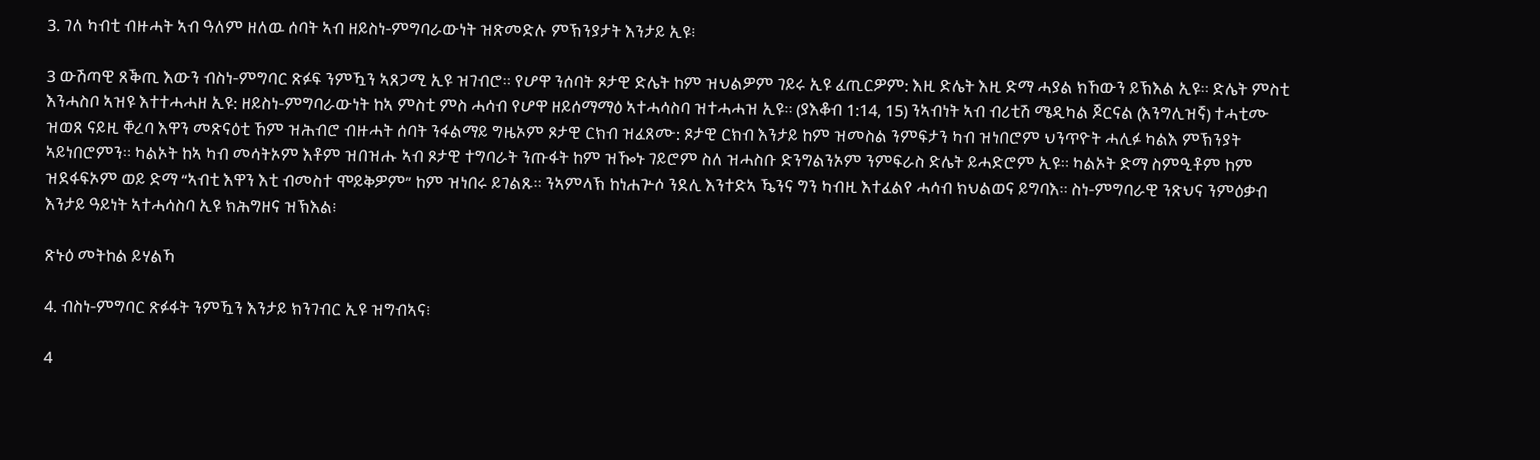3. ገለ ካብቲ ብዙሓት ኣብ ዓለም ዘለዉ ሰባት ኣብ ዘይስነ-ምግባራውነት ዝጽመድሉ ምኽንያታት እንታይ ኢዩ፧

3 ውሽጣዊ ጸቕጢ እውን ብስነ-ምግባር ጽፉፍ ንምዃን ኣጸጋሚ ኢዩ ዝገብሮ። የሆዋ ንሰባት ጾታዊ ድሌት ከም ዝህልዎም ገይሩ ኢዩ ፈጢርዎም: እዚ ድሌት እዚ ድማ ሓያል ክኸውን ይኽእል ኢዩ። ድሌት ምስቲ እንሓስቦ ኣዝዩ እተተሓሓዘ ኢዩ: ዘይስነ-ምግባራውነት ከኣ ምስቲ ምስ ሓሳብ የሆዋ ዘይሰማማዕ ኣተሓሳስባ ዝተሓሓዝ ኢዩ። (ያእቆብ 1:14, 15) ንኣብነት ኣብ ብሪቲሽ ሜዲካል ጆርናል (እንግሊዝኛ) ተሓቲሙ ዝወጸ ናይዚ ቐረባ እዋን መጽናዕቲ ኸም ዝሕብሮ ብዙሓት ሰባት ንፋልማይ ግዜኦም ጾታዊ ርክብ ዝፈጸሙ: ጾታዊ ርክብ እንታይ ከም ዝመስል ንምፍታን ካብ ዝነበሮም ህንጥዮት ሓሊፉ ካልእ ምኽንያት ኣይነበሮምን። ካልኦት ከኣ ካብ መሳትኦም እቶም ዝበዝሑ ኣብ ጾታዊ ተግባራት ንጡፋት ከም ዝዀኑ ገይሮም ስለ ዝሓስቡ ድንግልንኦም ንምፍራስ ድሌት ይሓድሮም ኢዩ። ካልኦት ድማ ስምዒቶም ከም ዝደፋፍኦም ወይ ድማ “ኣብቲ እዋን እቲ ብመስተ ሞይቅዎም” ከም ዝነበሩ ይገልጹ። ንኣምላኽ ከነሐጕሶ ንደሊ እንተድኣ ዄንና ግን ካብዚ እተፈልየ ሓሳብ ክህልወና ይግባእ። ስነ-ምግባራዊ ንጽህና ንምዕቃብ እንታይ ዓይነት ኣተሓሳስባ ኢዩ ክሕግዘና ዝኽእል፧

ጽኑዕ መትከል ይሃልኻ

4. ብስነ-ምግባር ጽፉፋት ንምዃን እንታይ ክንገብር ኢዩ ዝግብኣና፧

4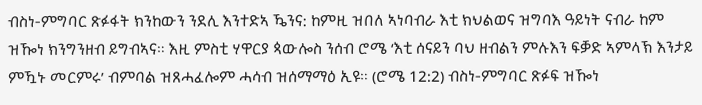ብስነ-ምግባር ጽፉፋት ክንከውን ንደሊ እንተድኣ ዄንና: ከምዚ ዝበለ ኣነባብራ እቲ ክህልወና ዝግባእ ዓይነት ናብራ ከም ዝዀነ ክንግንዘብ ይግብኣና። እዚ ምስቲ ሃዋርያ ጳውሎስ ንሰብ ሮሜ ‘እቲ ሰናይን ባህ ዘብልን ምሉእን ፍቓድ ኣምላኽ እንታይ ምዃኑ መርምሩ’ ብምባል ዝጸሓፈሎም ሓሳብ ዝሰማማዕ ኢዩ። (ሮሜ 12:2) ብስነ-ምግባር ጽፉፍ ዝዀነ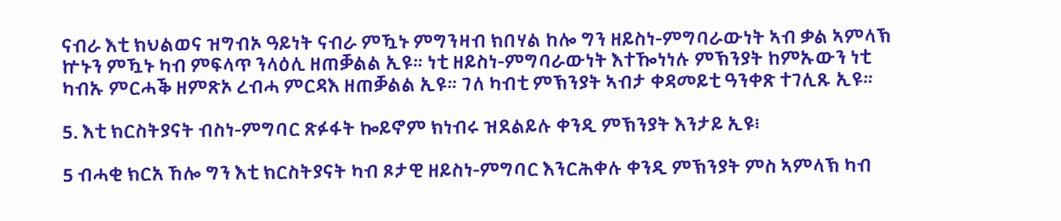ናብራ እቲ ክህልወና ዝግብኦ ዓይነት ናብራ ምዃኑ ምግንዛብ ክበሃል ከሎ ግን ዘይስነ-ምግባራውነት ኣብ ቃል ኣምላኽ ኵኑን ምዃኑ ካብ ምፍላጥ ንላዕሊ ዘጠቓልል ኢዩ። ነቲ ዘይስነ-ምግባራውነት እተዀነነሉ ምኽንያት ከምኡውን ነቲ ካብኡ ምርሓቕ ዘምጽኦ ረብሓ ምርዳእ ዘጠቓልል ኢዩ። ገለ ካብቲ ምኽንያት ኣብታ ቀዳመይቲ ዓንቀጽ ተገሊጹ ኢዩ።

5. እቲ ክርስትያናት ብስነ-ምግባር ጽፉፋት ኰይኖም ክነብሩ ዝደልይሉ ቀንዲ ምኽንያት እንታይ ኢዩ፧

5 ብሓቂ ክርአ ኸሎ ግን እቲ ክርስትያናት ካብ ጾታዊ ዘይስነ-ምግባር እንርሕቀሉ ቀንዲ ምኽንያት ምስ ኣምላኽ ካብ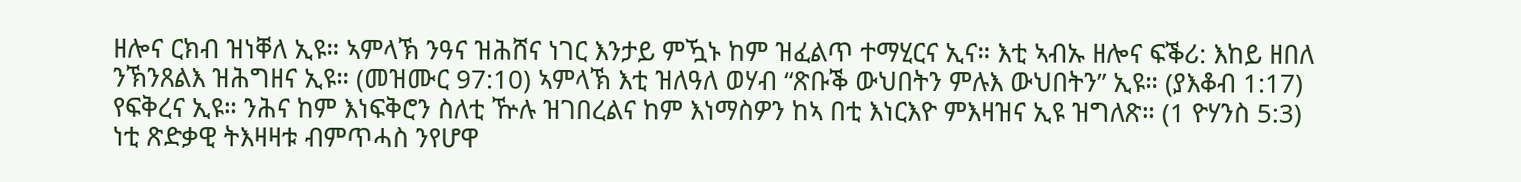ዘሎና ርክብ ዝነቐለ ኢዩ። ኣምላኽ ንዓና ዝሕሸና ነገር እንታይ ምዃኑ ከም ዝፈልጥ ተማሂርና ኢና። እቲ ኣብኡ ዘሎና ፍቕሪ: እከይ ዘበለ ንኽንጸልእ ዝሕግዘና ኢዩ። (መዝሙር 97:10) ኣምላኽ እቲ ዝለዓለ ወሃብ “ጽቡቕ ውህበትን ምሉእ ውህበትን” ኢዩ። (ያእቆብ 1:17) የፍቅረና ኢዩ። ንሕና ከም እነፍቅሮን ስለቲ ዅሉ ዝገበረልና ከም እነማስዎን ከኣ በቲ እነርእዮ ምእዛዝና ኢዩ ዝግለጽ። (1 ዮሃንስ 5:3) ነቲ ጽድቃዊ ትእዛዛቱ ብምጥሓስ ንየሆዋ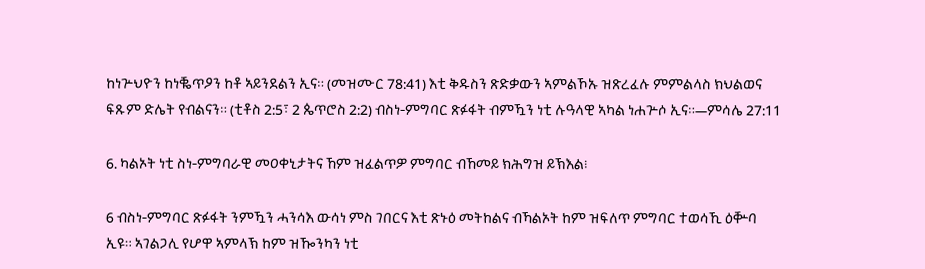ከነጕህዮን ከነቘጥዖን ከቶ ኣይንደልን ኢና። (መዝሙር 78:41) እቲ ቅዱስን ጽድቃውን ኣምልኾኡ ዝጽረፈሉ ምምልላስ ክህልወና ፍጹም ድሌት የብልናን። (ቲቶስ 2:5፣ 2 ጴጥሮስ 2:2) ብስነ-ምግባር ጽፉፋት ብምዃን ነቲ ሉዓላዊ ኣካል ነሐጕሶ ኢና።—ምሳሌ 27:11

6. ካልኦት ነቲ ስነ-ምግባራዊ መዐቀኒታትና ኸም ዝፈልጥዎ ምግባር ብኸመይ ክሕግዝ ይኽእል፧

6 ብስነ-ምግባር ጽፉፋት ንምዃን ሓንሳእ ውሳነ ምስ ገበርና እቲ ጽኑዕ መትከልና ብኻልኦት ከም ዝፍለጥ ምግባር ተወሳኺ ዕቝባ ኢዩ። ኣገልጋሊ የሆዋ ኣምላኽ ከም ዝዀንካን ነቲ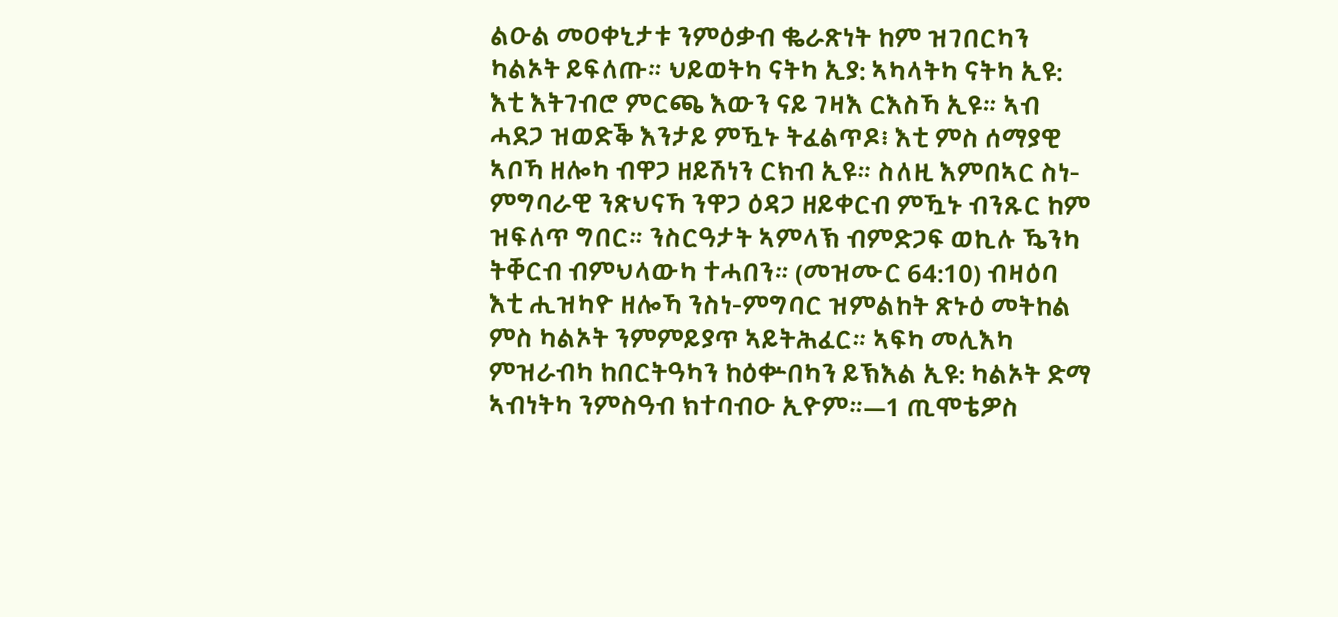ልዑል መዐቀኒታቱ ንምዕቃብ ቈራጽነት ከም ዝገበርካን ካልኦት ይፍለጡ። ህይወትካ ናትካ ኢያ: ኣካላትካ ናትካ ኢዩ: እቲ እትገብሮ ምርጫ እውን ናይ ገዛእ ርእስኻ ኢዩ። ኣብ ሓደጋ ዝወድቕ እንታይ ምዃኑ ትፈልጥዶ፧ እቲ ምስ ሰማያዊ ኣቦኻ ዘሎካ ብዋጋ ዘይሽነን ርክብ ኢዩ። ስለዚ እምበኣር ስነ-ምግባራዊ ንጽህናኻ ንዋጋ ዕዳጋ ዘይቀርብ ምዃኑ ብንጹር ከም ዝፍለጥ ግበር። ንስርዓታት ኣምላኽ ብምድጋፍ ወኪሉ ዄንካ ትቐርብ ብምህላውካ ተሓበን። (መዝሙር 64:10) ብዛዕባ እቲ ሒዝካዮ ዘሎኻ ንስነ-ምግባር ዝምልከት ጽኑዕ መትከል ምስ ካልኦት ንምምይያጥ ኣይትሕፈር። ኣፍካ መሊእካ ምዝራብካ ከበርትዓካን ከዕቍበካን ይኽእል ኢዩ: ካልኦት ድማ ኣብነትካ ንምስዓብ ክተባብዑ ኢዮም።—1 ጢሞቴዎስ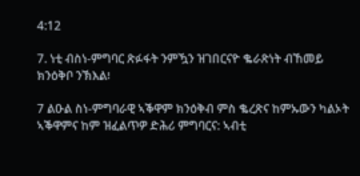4:12

7. ነቲ ብስነ-ምግባር ጽፉፋት ንምዃን ዝገበርናዮ ቈራጽነት ብኸመይ ክንዕቅቦ ንኽእል፧

7 ልዑል ስነ-ምግባራዊ ኣቕዋም ክንዕቅብ ምስ ቈረጽና ከምኡውን ካልኦት ኣቕዋምና ከም ዝፈልጥዎ ድሕሪ ምግባርና: ኣብቲ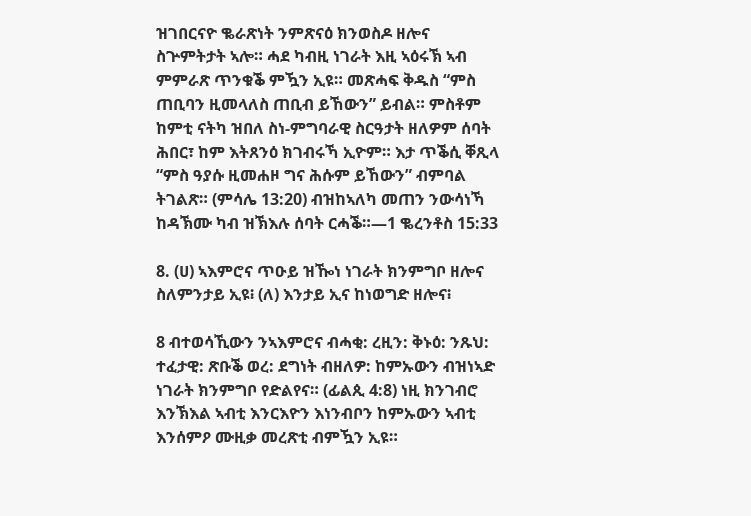ዝገበርናዮ ቈራጽነት ንምጽናዕ ክንወስዶ ዘሎና ስጕምትታት ኣሎ። ሓደ ካብዚ ነገራት እዚ ኣዕሩኽ ኣብ ምምራጽ ጥንቁቕ ምዃን ኢዩ። መጽሓፍ ቅዱስ “ምስ ጠቢባን ዚመላለስ ጠቢብ ይኸውን” ይብል። ምስቶም ከምቲ ናትካ ዝበለ ስነ-ምግባራዊ ስርዓታት ዘለዎም ሰባት ሕበር፣ ከም እትጸንዕ ክገብሩኻ ኢዮም። እታ ጥቕሲ ቐጺላ “ምስ ዓያሱ ዚመሐዞ ግና ሕሱም ይኸውን” ብምባል ትገልጽ። (ምሳሌ 13:20) ብዝከኣለካ መጠን ንውሳነኻ ከዳኽሙ ካብ ዝኽእሉ ሰባት ርሓቕ።—1 ቈረንቶስ 15:33

8. (ሀ) ኣእምሮና ጥዑይ ዝዀነ ነገራት ክንምግቦ ዘሎና ስለምንታይ ኢዩ፧ (ለ) እንታይ ኢና ከነወግድ ዘሎና፧

8 ብተወሳኺውን ንኣእምሮና ብሓቂ: ረዚን: ቅኑዕ: ንጹህ: ተፈታዊ: ጽቡቕ ወረ: ደግነት ብዘለዎ: ከምኡውን ብዝነኣድ ነገራት ክንምግቦ የድልየና። (ፊልጲ 4:8) ነዚ ክንገብሮ እንኽእል ኣብቲ እንርእዮን እነንብቦን ከምኡውን ኣብቲ እንሰምዖ ሙዚቃ መረጽቲ ብምዃን ኢዩ።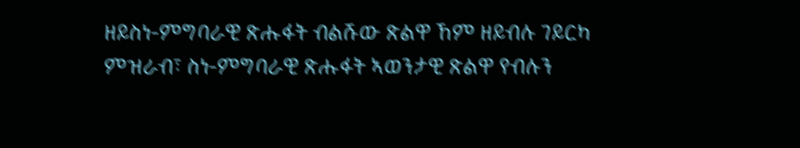ዘይስነ-ምግባራዊ ጽሑፋት ብልሹው ጽልዋ ኸም ዘይብሉ ገይርካ ምዝራብ፣ ስነ-ምግባራዊ ጽሑፋት ኣወንታዊ ጽልዋ የብሉን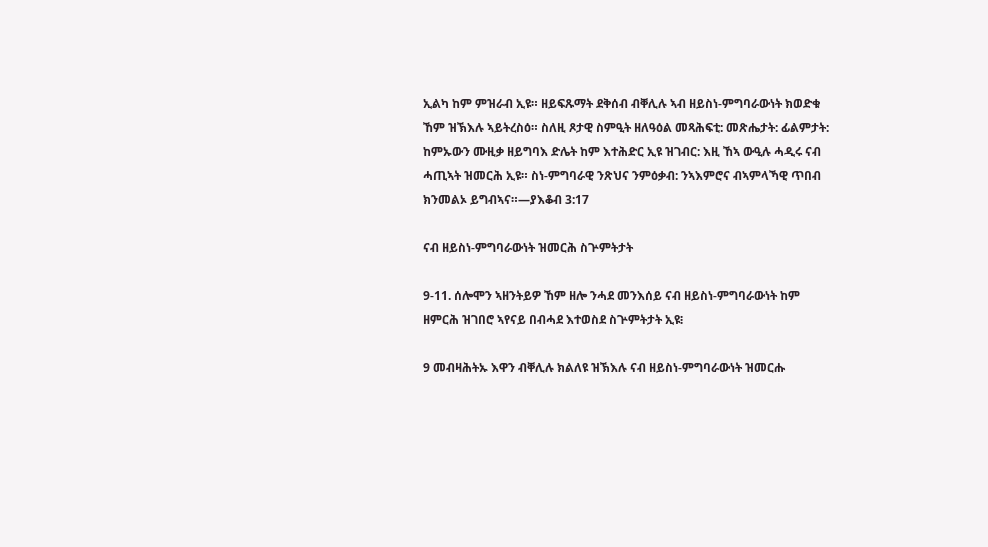ኢልካ ከም ምዝራብ ኢዩ። ዘይፍጹማት ደቅሰብ ብቐሊሉ ኣብ ዘይስነ-ምግባራውነት ክወድቁ ኸም ዝኽእሉ ኣይትረስዕ። ስለዚ ጾታዊ ስምዒት ዘለዓዕል መጻሕፍቲ: መጽሔታት: ፊልምታት: ከምኡውን ሙዚቃ ዘይግባእ ድሌት ከም እተሕድር ኢዩ ዝገብር: እዚ ኸኣ ውዒሉ ሓዲሩ ናብ ሓጢኣት ዝመርሕ ኢዩ። ስነ-ምግባራዊ ንጽህና ንምዕቃብ: ንኣእምሮና ብኣምላኻዊ ጥበብ ክንመልኦ ይግብኣና።—ያእቆብ 3:17

ናብ ዘይስነ-ምግባራውነት ዝመርሕ ስጕምትታት

9-11. ሰሎሞን ኣዘንትይዎ ኸም ዘሎ ንሓደ መንእሰይ ናብ ዘይስነ-ምግባራውነት ከም ዘምርሕ ዝገበሮ ኣየናይ በብሓደ እተወስደ ስጕምትታት ኢዩ፧

9 መብዛሕትኡ እዋን ብቐሊሉ ክልለዩ ዝኽእሉ ናብ ዘይስነ-ምግባራውነት ዝመርሑ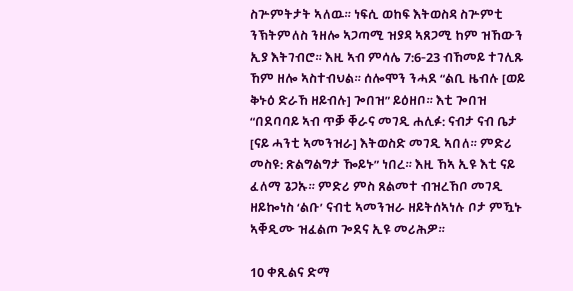ስጕምትታት ኣለዉ። ነፍሲ ወከፍ እትወስዳ ስጕምቲ ንኽትምለስ ንዘሎ ኣጋጣሚ ዝያዳ ኣጸጋሚ ከም ዝኸውን ኢያ እትገብሮ። እዚ ኣብ ምሳሌ 7:6-23 ብኸመይ ተገሊጹ ኸም ዘሎ ኣስተብህል። ሰሎሞን ንሓደ “ልቢ ዜብሉ [ወይ ቅኑዕ ድራኸ ዘይብሉ] ጐበዝ” ይዕዘቦ። እቲ ጐበዝ “በደባባይ ኣብ ጥቓ ቐራና መገዲ ሐሊፉ: ናብታ ናብ ቤታ [ናይ ሓንቲ ኣመንዝራ] እትወስድ መገዲ ኣበለ። ምድሪ መስዩ: ጽልግልግታ ዀይኑ” ነበረ። እዚ ኸኣ ኢዩ እቲ ናይ ፈለማ ጌጋኡ። ምድሪ ምስ ጸልመተ ብዝረኸቦ መገዲ ዘይኰነስ ‘ልቡ’ ናብቲ ኣመንዝራ ዘይትሰኣነሉ ቦታ ምዃኑ ኣቐዲሙ ዝፈልጦ ጐደና ኢዩ መሪሕዎ።

10 ቀጺልና ድማ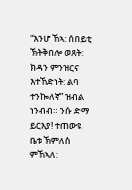“እንሆ ኸኣ: ሰበይቲ ኽትቅበሎ ወጸት: ክዳን ምንዝርና እተኸድነት: ልባ ተንኰለኛ” ዝብል ነንብብ። ንሱ ድማ ይርእያ! ተጠውዩ ቤቱ ኽምለስ ምኸኣለ: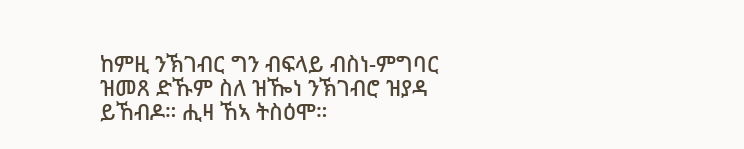ከምዚ ንኽገብር ግን ብፍላይ ብስነ-ምግባር ዝመጸ ድኹም ስለ ዝዀነ ንኽገብሮ ዝያዳ ይኸብዶ። ሒዛ ኸኣ ትስዕሞ።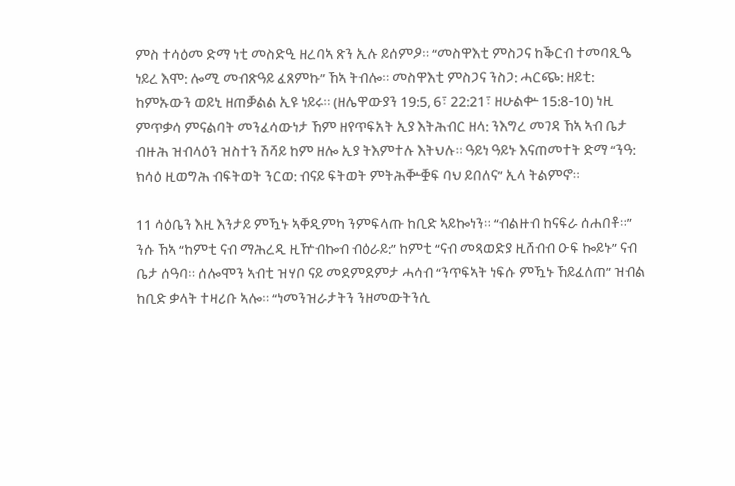ምስ ተሳዕመ ድማ ነቲ መስድዒ ዘረባኣ ጽን ኢሉ ይሰምዖ። “መስዋእቲ ምስጋና ከቕርብ ተመባጺዔ ነይረ እሞ: ሎሚ መብጽዓይ ፈጸምኩ” ኸኣ ትብሎ። መስዋእቲ ምስጋና ንስጋ: ሓርጭ: ዘይቲ: ከምኡውን ወይኒ ዘጠቓልል ኢዩ ነይሩ። (ዘሌዋውያን 19:5, 6፣ 22:21፣ ዘሁልቍ 15:8-10) ነዚ ምጥቃሳ ምናልባት መንፈሳውነታ ኸም ዘየጥፍአት ኢያ እትሕብር ዘላ: ንእግረ መገዳ ኸኣ ኣብ ቤታ ብዙሕ ዝብላዕን ዝስተን ሽሻይ ከም ዘሎ ኢያ ትእምተሉ እትህሉ። ዓይነ ዓይኑ እናጠመተት ድማ “ንዓ: ክሳዕ ዚወግሕ ብፍትወት ንርወ: ብናይ ፍትወት ምትሕቝቛፍ ባህ ይበለና” ኢላ ትልምኖ።

11 ሳዕቤን እዚ እንታይ ምዃኑ ኣቐዲምካ ንምፍላጡ ከቢድ ኣይኰነን። “ብልዙብ ከናፍራ ሰሐበቶ።” ንሱ ኸኣ “ከምቲ ናብ ማሕረዲ ዚዅብኰብ ብዕራይ:” ከምቲ “ናብ መጻወድያ ዚሸብብ ዑፍ ኰይኑ” ናብ ቤታ ሰዓባ። ሰሎሞን ኣብቲ ዝሃቦ ናይ መደምደምታ ሓሳብ “ንጥፍኣት ነፍሱ ምዃኑ ኸይፈለጠ” ዝብል ከቢድ ቃላት ተዛሪቡ ኣሎ። “ነመንዝራታትን ንዘመውትንሲ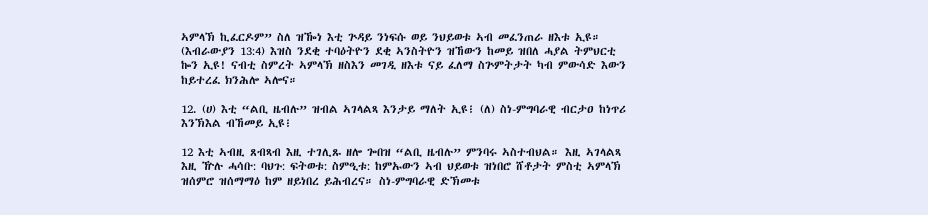ኣምላኽ ኪፈርዶም” ስለ ዝዀነ እቲ ጕዳይ ንነፍሱ ወይ ንህይወቱ ኣብ መፈንጠራ ዘእቱ ኢዩ። (እብራውያን 13:4) እዝስ ንደቂ ተባዕትዮን ደቂ ኣንስትዮን ዝኸውን ከመይ ዝበለ ሓያል ትምህርቲ ኰን ኢዩ! ናብቲ ስምረት ኣምላኽ ዘስእን መገዲ ዘእቱ ናይ ፈለማ ስጕምትታት ካብ ምውሳድ እውን ከይተረፈ ክንሕሎ ኣሎና።

12. (ሀ) እቲ “ልቢ ዜብሉ” ዝብል ኣገላልጻ እንታይ ማለት ኢዩ፧ (ለ) ስነ-ምግባራዊ ብርታዐ ከነጥሪ እንኽእል ብኸመይ ኢዩ፧

12 እቲ ኣብዚ ጸብጻብ እዚ ተገሊጹ ዘሎ ጐበዝ “ልቢ ዜብሉ” ምንባሩ ኣስተብህል። እዚ ኣገላልጻ እዚ ዅሉ ሓሳቡ: ባህጉ: ፍትወቱ: ስምዒቱ: ከምኡውን ኣብ ህይወቱ ዝነበሮ ሸቶታት ምስቲ ኣምላኽ ዝሰምሮ ዝሰማማዕ ከም ዘይነበረ ይሕብረና። ስነ-ምግባራዊ ድኽመቱ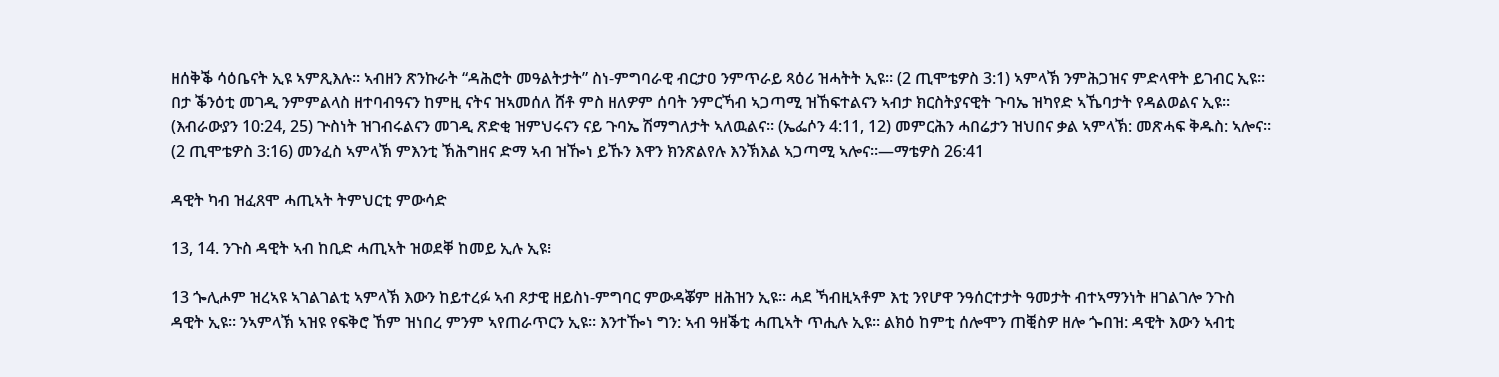ዘሰቅቕ ሳዕቤናት ኢዩ ኣምጺእሉ። ኣብዘን ጽንኩራት “ዳሕሮት መዓልትታት” ስነ-ምግባራዊ ብርታዐ ንምጥራይ ጻዕሪ ዝሓትት ኢዩ። (2 ጢሞቴዎስ 3:1) ኣምላኽ ንምሕጋዝና ምድላዋት ይገብር ኢዩ። በታ ቕንዕቲ መገዲ ንምምልላስ ዘተባብዓናን ከምዚ ናትና ዝኣመሰለ ሸቶ ምስ ዘለዎም ሰባት ንምርኻብ ኣጋጣሚ ዝኸፍተልናን ኣብታ ክርስትያናዊት ጉባኤ ዝካየድ ኣኼባታት የዳልወልና ኢዩ። (እብራውያን 10:24, 25) ጕስነት ዝገብሩልናን መገዲ ጽድቂ ዝምህሩናን ናይ ጉባኤ ሽማግለታት ኣለዉልና። (ኤፌሶን 4:11, 12) መምርሕን ሓበሬታን ዝህበና ቃል ኣምላኽ: መጽሓፍ ቅዱስ: ኣሎና። (2 ጢሞቴዎስ 3:16) መንፈስ ኣምላኽ ምእንቲ ኽሕግዘና ድማ ኣብ ዝዀነ ይኹን እዋን ክንጽልየሉ እንኽእል ኣጋጣሚ ኣሎና።—ማቴዎስ 26:41

ዳዊት ካብ ዝፈጸሞ ሓጢኣት ትምህርቲ ምውሳድ

13, 14. ንጉስ ዳዊት ኣብ ከቢድ ሓጢኣት ዝወደቐ ከመይ ኢሉ ኢዩ፧

13 ጐሊሖም ዝረኣዩ ኣገልገልቲ ኣምላኽ እውን ከይተረፉ ኣብ ጾታዊ ዘይስነ-ምግባር ምውዳቖም ዘሕዝን ኢዩ። ሓደ ኻብዚኣቶም እቲ ንየሆዋ ንዓሰርተታት ዓመታት ብተኣማንነት ዘገልገሎ ንጉስ ዳዊት ኢዩ። ንኣምላኽ ኣዝዩ የፍቅሮ ኸም ዝነበረ ምንም ኣየጠራጥርን ኢዩ። እንተዀነ ግን: ኣብ ዓዘቕቲ ሓጢኣት ጥሒሉ ኢዩ። ልክዕ ከምቲ ሰሎሞን ጠቒስዎ ዘሎ ጐበዝ: ዳዊት እውን ኣብቲ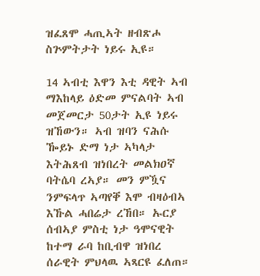ዝፈጸሞ ሓጢኣት ዘብጽሖ ስጕምትታት ነይሩ ኢዩ።

14 ኣብቲ እዋን እቲ ዳዊት ኣብ ማእከላይ ዕድመ ምናልባት ኣብ መጀመርታ 50ታት ኢዩ ነይሩ ዝኸውን። ኣብ ዝባን ናሕሱ ዀይኑ ድማ ነታ ኣካላታ እትሕጸብ ዝነበረት መልክዐኛ ባትሴባ ረኣያ። መን ምዃና ንምፍላጥ ኣጣየቐ እሞ ብዛዕብኣ እኹል ሓበሬታ ረኸበ። ኡርያ ሰብኣያ ምስቲ ነታ ዓሞናዊት ከተማ ራባ ከቢብዋ ዝነበረ ሰራዊት ምህላዉ ኣጻርዩ ፈለጠ።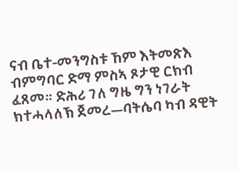ናብ ቤተ-መንግስቱ ኸም እትመጽእ ብምግባር ድማ ምስኣ ጾታዊ ርክብ ፈጸመ። ድሕሪ ገለ ግዜ ግን ነገራት ክተሓላለኽ ጀመረ—ባትሴባ ካብ ዳዊት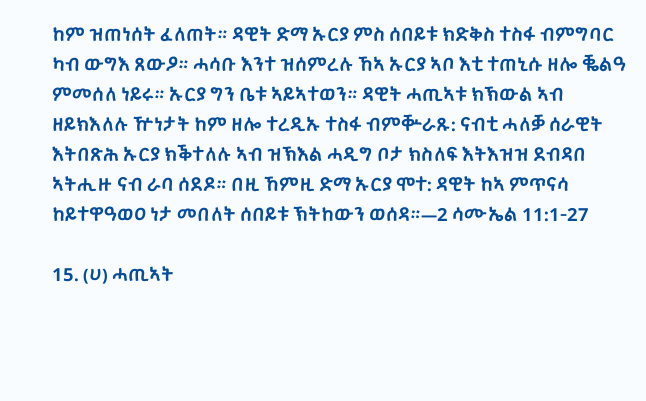ከም ዝጠነሰት ፈለጠት። ዳዊት ድማ ኡርያ ምስ ሰበይቱ ክድቅስ ተስፋ ብምግባር ካብ ውግእ ጸውዖ። ሓሳቡ እንተ ዝሰምረሉ ኸኣ ኡርያ ኣቦ እቲ ተጠኒሱ ዘሎ ቘልዓ ምመሰለ ነይሩ። ኡርያ ግን ቤቱ ኣይኣተወን። ዳዊት ሓጢኣቱ ክኽውል ኣብ ዘይክእለሉ ዅነታት ከም ዘሎ ተረዲኡ ተስፋ ብምቝራጹ: ናብቲ ሓለቓ ሰራዊት እትበጽሕ ኡርያ ክቕተለሉ ኣብ ዝኽእል ሓዲግ ቦታ ክስለፍ እትእዝዝ ደብዳበ ኣትሒዙ ናብ ራባ ሰደዶ። በዚ ኸምዚ ድማ ኡርያ ሞተ: ዳዊት ከኣ ምጥናሳ ከይተዋዓወዐ ነታ መበለት ሰበይቱ ኽትከውን ወሰዳ።—2 ሳሙኤል 11:1-27

15. (ሀ) ሓጢኣት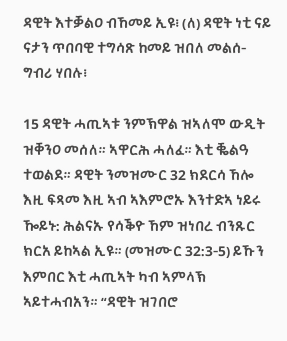ዳዊት እተቓልዐ ብኸመይ ኢዩ፧ (ለ) ዳዊት ነቲ ናይ ናታን ጥበባዊ ተግሳጽ ከመይ ዝበለ መልሰ-ግብሪ ሃበሉ፧

15 ዳዊት ሓጢኣቱ ንምኽዋል ዝኣለሞ ውዲት ዝቐንዐ መሰለ። ኣዋርሕ ሓለፈ። እቲ ቘልዓ ተወልደ። ዳዊት ንመዝሙር 32 ክደርሳ ኸሎ እዚ ፍጻመ እዚ ኣብ ኣእምሮኡ እንተድኣ ነይሩ ዀይኑ: ሕልናኡ የሳቕዮ ኸም ዝነበረ ብንጹር ክርአ ይከኣል ኢዩ። (መዝሙር 32:3-5) ይኹን እምበር እቲ ሓጢኣት ካብ ኣምላኽ ኣይተሓብአን። “ዳዊት ዝገበሮ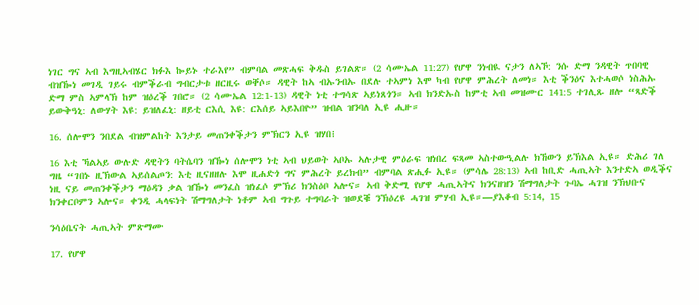ነገር ግና ኣብ እግዚኣብሄር ክፉእ ኰይኑ ተራእየ” ብምባል መጽሓፍ ቅዱስ ይገልጽ። (2 ሳሙኤል 11:27) የሆዋ ንነብዪ ናታን ለኣኾ: ንሱ ድማ ንዳዊት ጥበባዊ ብዝዀነ መገዲ ገይሩ ብምቕራብ ግብርታቱ ዘርዚሩ ወቐሶ። ዳዊት ከኣ ብኡንብኡ በደሉ ተኣምነ እሞ ካብ የሆዋ ምሕረት ለመነ። እቲ ቕንዕና እተሓወሶ ነስሕኡ ድማ ምስ ኣምላኽ ከም ዝዕረቕ ገበሮ። (2 ሳሙኤል 12:1-13) ዳዊት ነቲ ተግሳጽ ኣይነጸጎን። ኣብ ክንድኡስ ከምቲ ኣብ መዝሙር 141:5 ተገሊጹ ዘሎ “ጻድቕ ይውቅዓኒ: ለውሃት እዩ: ይዝለፈኒ: ዘይቲ ርእሲ እዩ: ርእሰይ ኣይእበዮ” ዝብል ዝንባለ ኢዩ ሒዙ።

16. ሰሎሞን ንበደል ብዝምልከት እንታይ መጠንቀቕታን ምኽርን ኢዩ ዝሃበ፧

16 እቲ ኻልኣይ ውሉድ ዳዊትን ባትሴባን ዝዀነ ሰሎሞን ነቲ ኣብ ህይወት ኣቦኡ ኣሉታዊ ምዕራፍ ዝነበረ ፍጻመ ኣስተውዒልሉ ክኸውን ይኽእል ኢዩ። ድሕሪ ገለ ግዜ “ገበኑ ዚኽውል ኣይሰልጦን: እቲ ዚናዘዘሉ እሞ ዚሐድጎ ግና ምሕረት ይረክብ” ብምባል ጽሒፉ ኢዩ። (ምሳሌ 28:13) ኣብ ከቢድ ሓጢኣት እንተድኣ ወዲቕና ነዚ ናይ መጠንቀቕታን ማዕዳን ቃል ዝዀነ መንፈስ ዝነፈሶ ምኽሪ ክንስዕቦ ኣሎና። ኣብ ቅድሚ የሆዋ ሓጢኣትና ክንናዘዝን ሽማግለታት ጉባኤ ሓገዝ ንኽህቡና ክንቀርቦምን ኣሎና። ቀንዲ ሓላፍነት ሽማግለታት ነቶም ኣብ ግጉይ ተግባራት ዝወደቑ ንኽዕረዩ ሓገዝ ምሃብ ኢዩ።—ያእቆብ 5:14, 15

ንሳዕቤናት ሓጢኣት ምጽማሙ

17. የሆዋ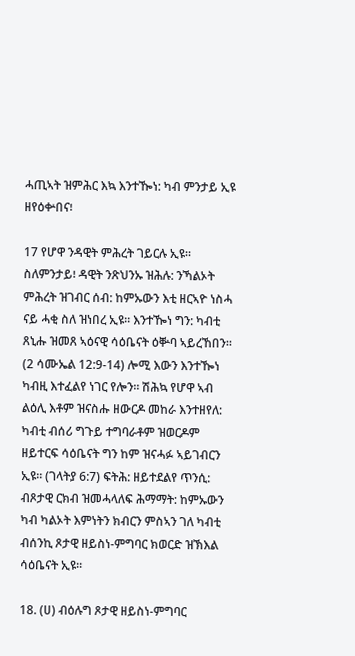ሓጢኣት ዝምሕር እኳ እንተዀነ: ካብ ምንታይ ኢዩ ዘየዕቍበና፧

17 የሆዋ ንዳዊት ምሕረት ገይርሉ ኢዩ። ስለምንታይ፧ ዳዊት ንጽህንኡ ዝሕሉ: ንኻልኦት ምሕረት ዝገብር ሰብ: ከምኡውን እቲ ዘርኣዮ ነስሓ ናይ ሓቂ ስለ ዝነበረ ኢዩ። እንተዀነ ግን: ካብቲ ጸኒሑ ዝመጸ ኣዕናዊ ሳዕቤናት ዕቝባ ኣይረኸበን። (2 ሳሙኤል 12:9-14) ሎሚ እውን እንተዀነ ካብዚ እተፈልየ ነገር የሎን። ሽሕኳ የሆዋ ኣብ ልዕሊ እቶም ዝናስሑ ዘውርዶ መከራ እንተዘየለ: ካብቲ ብሰሪ ግጉይ ተግባራቶም ዝወርዶም ዘይተርፍ ሳዕቤናት ግን ከም ዝናሓፉ ኣይገብርን ኢዩ። (ገላትያ 6:7) ፍትሕ: ዘይተደልየ ጥንሲ: ብጾታዊ ርክብ ዝመሓላለፍ ሕማማት: ከምኡውን ካብ ካልኦት እምነትን ክብርን ምስኣን ገለ ካብቲ ብሰንኪ ጾታዊ ዘይስነ-ምግባር ክወርድ ዝኽእል ሳዕቤናት ኢዩ።

18. (ሀ) ብዕሉግ ጾታዊ ዘይስነ-ምግባር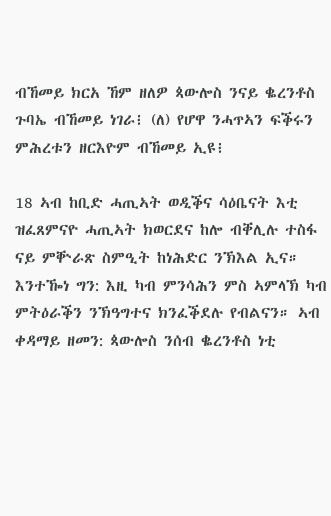ብኸመይ ክርአ ኸም ዘለዎ ጳውሎስ ንናይ ቈረንቶስ ጉባኤ ብኸመይ ነገራ፧ (ለ) የሆዋ ንሓጥኣን ፍቕሩን ምሕረቱን ዘርእዮም ብኸመይ ኢዩ፧

18 ኣብ ከቢድ ሓጢኣት ወዲቕና ሳዕቤናት እቲ ዝፈጸምናዮ ሓጢኣት ክወርደና ከሎ ብቐሊሉ ተስፋ ናይ ምቝራጽ ስምዒት ከነሕድር ንኽእል ኢና። እንተዀነ ግን: እዚ ካብ ምንሳሕን ምስ ኣምላኽ ካብ ምትዕራቕን ንኽዓግተና ክንፈቕደሉ የብልናን። ኣብ ቀዳማይ ዘመን: ጳውሎስ ንሰብ ቈረንቶስ ነቲ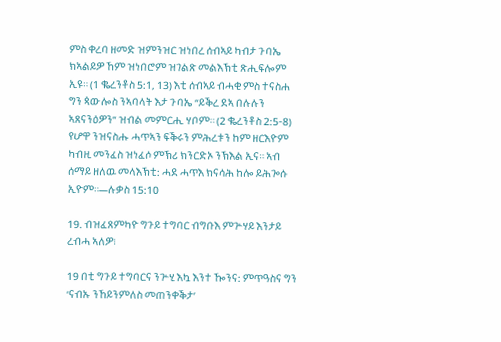ምስ ቀረባ ዘመድ ዝምንዝር ዝነበረ ሰብኣይ ካብታ ጉባኤ ክኣልይዎ ኸም ዝነበሮም ዝገልጽ መልእኽቲ ጽሒፍሎም ኢዩ። (1 ቈረንቶስ 5:1, 13) እቲ ሰብኣይ ብሓቂ ምስ ተናስሐ ግን ጳውሎስ ንኣባላት እታ ጉባኤ “ይቕረ ደኣ በሉሉን ኣጸናንዕዎን” ዝብል መምርሒ ሃቦም። (2 ቈረንቶስ 2:5-8) የሆዋ ንዝናስሑ ሓጥኣን ፍቕሩን ምሕረቱን ከም ዘርእዮም ካብዚ መንፈስ ዝነፈሶ ምኽሪ ክንርድኦ ንኽእል ኢና። ኣብ ሰማይ ዘለዉ መላእኽቲ: ሓደ ሓጥእ ክናሳሕ ከሎ ይሕጐሱ ኢዮም።—ሉቃስ 15:10

19. ብዝፈጸምካዮ ግጉይ ተግባር ብግቡእ ምጕሃይ እንታይ ረብሓ ኣለዎ፧

19 በቲ ግጉይ ተግባርና ንጕሂ እኳ እንተ ዀንና: ምጥዓስና ግን ‘ናብኡ ንኸይንምለስ መጠንቀቕታ’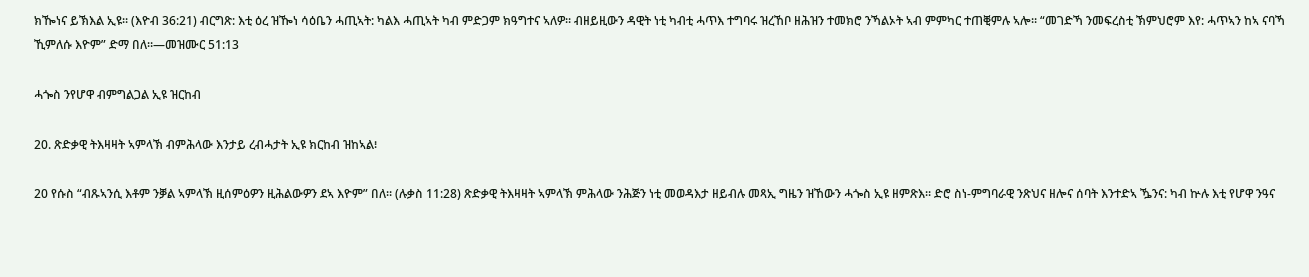ክዀነና ይኽእል ኢዩ። (እዮብ 36:21) ብርግጽ: እቲ ዕረ ዝዀነ ሳዕቤን ሓጢኣት: ካልእ ሓጢኣት ካብ ምድጋም ክዓግተና ኣለዎ። ብዘይዚውን ዳዊት ነቲ ካብቲ ሓጥእ ተግባሩ ዝረኸቦ ዘሕዝን ተመክሮ ንኻልኦት ኣብ ምምካር ተጠቒምሉ ኣሎ። “መገድኻ ንመፍረስቲ ኽምህሮም እየ: ሓጥኣን ከኣ ናባኻ ኺምለሱ እዮም” ድማ በለ።—መዝሙር 51:13

ሓጐስ ንየሆዋ ብምግልጋል ኢዩ ዝርከብ

20. ጽድቃዊ ትእዛዛት ኣምላኽ ብምሕላው እንታይ ረብሓታት ኢዩ ክርከብ ዝከኣል፧

20 የሱስ “ብጹኣንሲ እቶም ንቓል ኣምላኽ ዚሰምዕዎን ዚሕልውዎን ደኣ እዮም” በለ። (ሉቃስ 11:28) ጽድቃዊ ትእዛዛት ኣምላኽ ምሕላው ንሕጅን ነቲ መወዳእታ ዘይብሉ መጻኢ ግዜን ዝኸውን ሓጐስ ኢዩ ዘምጽእ። ድሮ ስነ-ምግባራዊ ንጽህና ዘሎና ሰባት እንተድኣ ዄንና: ካብ ኵሉ እቲ የሆዋ ንዓና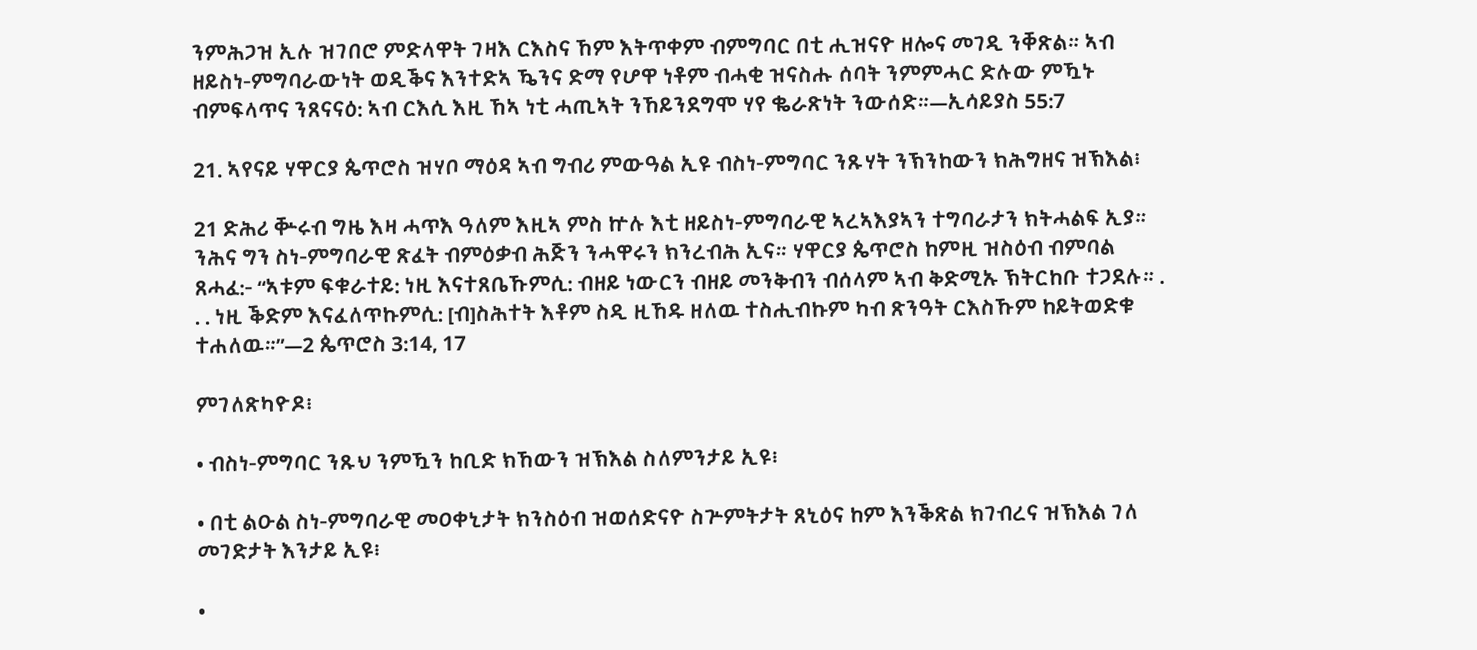ንምሕጋዝ ኢሉ ዝገበሮ ምድላዋት ገዛእ ርእስና ኸም እትጥቀም ብምግባር በቲ ሒዝናዮ ዘሎና መገዲ ንቐጽል። ኣብ ዘይስነ-ምግባራውነት ወዲቕና እንተድኣ ዄንና ድማ የሆዋ ነቶም ብሓቂ ዝናስሑ ሰባት ንምምሓር ድሉው ምዃኑ ብምፍላጥና ንጸናናዕ: ኣብ ርእሲ እዚ ኸኣ ነቲ ሓጢኣት ንኸይንደግሞ ሃየ ቈራጽነት ንውሰድ።—ኢሳይያስ 55:7

21. ኣየናይ ሃዋርያ ጴጥሮስ ዝሃቦ ማዕዳ ኣብ ግብሪ ምውዓል ኢዩ ብስነ-ምግባር ንጹሃት ንኽንከውን ክሕግዘና ዝኽእል፧

21 ድሕሪ ቝሩብ ግዜ እዛ ሓጥእ ዓለም እዚኣ ምስ ኵሉ እቲ ዘይስነ-ምግባራዊ ኣረኣእያኣን ተግባራታን ክትሓልፍ ኢያ። ንሕና ግን ስነ-ምግባራዊ ጽፈት ብምዕቃብ ሕጅን ንሓዋሩን ክንረብሕ ኢና። ሃዋርያ ጴጥሮስ ከምዚ ዝስዕብ ብምባል ጸሓፈ:- “ኣቱም ፍቁራተይ: ነዚ እናተጸቤኹምሲ: ብዘይ ነውርን ብዘይ መንቅብን ብሰላም ኣብ ቅድሚኡ ኽትርከቡ ተጋደሉ። . . . ነዚ ቕድም እናፈለጥኩምሲ: [ብ]ስሕተት እቶም ስዲ ዚኸዱ ዘለዉ ተስሒብኩም ካብ ጽንዓት ርእስኹም ከይትወድቁ ተሐለዉ።”—2 ጴጥሮስ 3:14, 17

ምገለጽካዮዶ፧

• ብስነ-ምግባር ንጹህ ንምዃን ከቢድ ክኸውን ዝኽእል ስለምንታይ ኢዩ፧

• በቲ ልዑል ስነ-ምግባራዊ መዐቀኒታት ክንስዕብ ዝወሰድናዮ ስጕምትታት ጸኒዕና ከም እንቕጽል ክገብረና ዝኽእል ገለ መገድታት እንታይ ኢዩ፧

•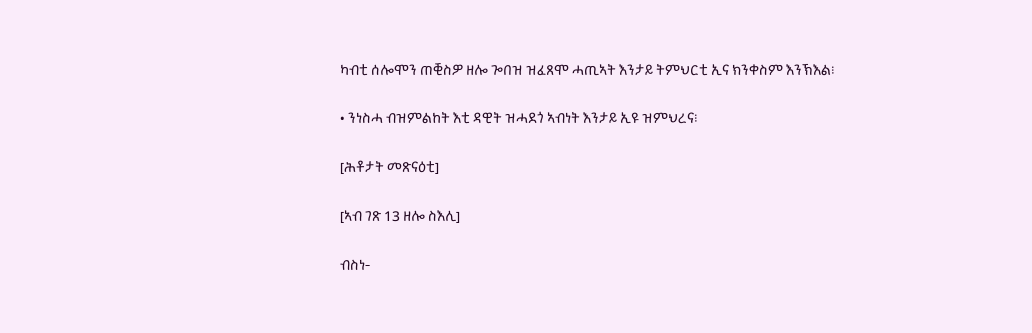ካብቲ ሰሎሞን ጠቒስዎ ዘሎ ጐበዝ ዝፈጸሞ ሓጢኣት እንታይ ትምህርቲ ኢና ክንቀስም እንኽእል፧

• ንነስሓ ብዝምልከት እቲ ዳዊት ዝሓደጎ ኣብነት እንታይ ኢዩ ዝምህረና፧

[ሕቶታት መጽናዕቲ]

[ኣብ ገጽ 13 ዘሎ ስእሊ]

ብስነ-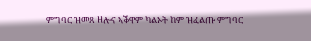ምግባር ዝመጸ ዘሎና ኣቕዋም ካልኦት ከም ዝፈልጡ ምግባር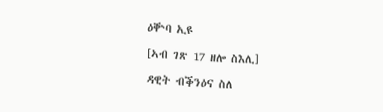ዕቝባ ኢዩ

[ኣብ ገጽ 17 ዘሎ ስእሊ]

ዳዊት ብቕንዕና ስለ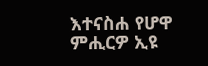እተናስሐ የሆዋ ምሒርዎ ኢዩ